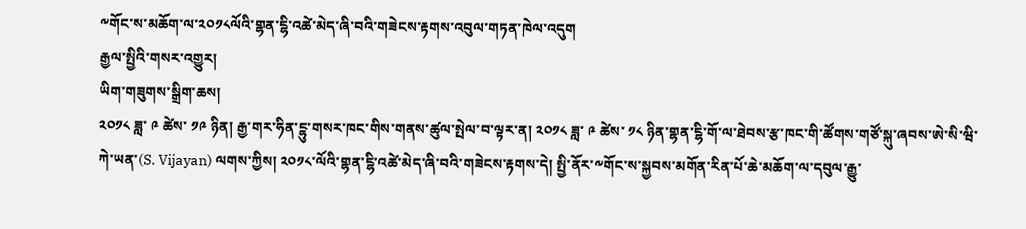༸གོང་ས་མཆོག་ལ་༢༠༡༨ལོའི་གྷན་ངྷི་འཚེ་མེད་ཞི་བའི་གཟེངས་རྟགས་འབུལ་གཏན་ཁེལ་འདུག
རྒྱལ་སྤྱིའི་གསར་འགྱུར།
ཡིག་གཟུགས་སྒྲིག་ཆས།
༢༠༡༨ ཟླ་ ༩ ཚེས་ ༡༩ ཉིན། རྒྱ་གར་ཧིན་ངྷུ་གསར་ཁང་གིས་གནས་ཚུལ་སྤེལ་བ་ལྟར་ན། ༢༠༡༨ ཟླ་ ༩ ཚེས་ ༡༨ ཉིན་གྷན་ངྷི་གོ་ལ་ཐེབས་རྩ་ཁང་གི་ཚོགས་གཙོ་སྐུ་ཞབས་ཨེ་སི་ཝི་ཀེ་ཡན་(S. Vijayan) ལགས་ཀྱིས། ༢༠༡༨་ལོའི་གྷན་ངྷི་འཚེ་མེད་ཞི་བའི་གཟེངས་རྟགས་དེ། སྤྱི་ནོར་༸གོང་ས་སྐྱབས་མགོན་རིན་པོ་ཆེ་མཆོག་ལ་དབུལ་རྒྱུ་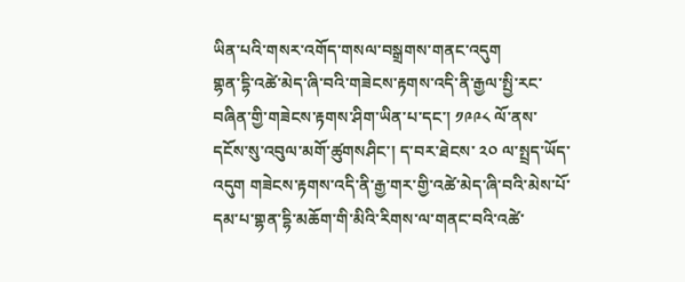ཡིན་པའི་གསར་འགོད་གསལ་བསྒྲགས་གནང་འདུག
གྷན་དྷི་འཚེ་མེད་ཞི་བའི་གཟེངས་རྟགས་འདི་ནི་རྒྱལ་སྤྱི་རང་བཞིན་གྱི་གཟེངས་རྟགས་ཤིག་ཡིན་པ་དང་། ༡༩༩༨ ལོ་ནས་དངོས་སུ་འབུལ་མགོ་ཚུགསཤིང་། ད་བར་ཐེངས་ ༢༠ ལ་སྤྲད་ཡོད་འདུག གཟེངས་རྟགས་འདི་ནི་རྒྱ་གར་གྱི་འཚེ་མེད་ཞི་བའི་མེས་པོ་དམ་པ་གྷན་དྷི་མཆོག་གི་མིའི་རིགས་ལ་གནང་བའི་འཚེ་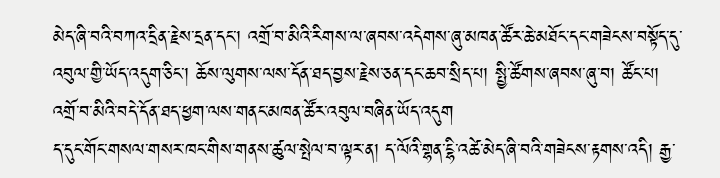མེད་ཞི་བའི་བཀའ་དྲིན་རྗེས་དྲན་དང་། འགྲོ་བ་མིའི་རིགས་ལ་ཞབས་འདེགས་ཞུ་མཁན་ཚོར་ཆེ་མཐོང་དང་གཟེངས་བསྟོད་དུ་འབུལ་གྱི་ཡོད་འདུག་ཅིང་། ཆོས་ལུགས་ལས་དོན་ཐད་བྱས་རྗེས་ཅན་དང་ཆབ་སྲིད་པ། སྤྱི་ཚོགས་ཞབས་ཞུ་བ། ཚོང་པ། འགྲོ་བ་མིའི་བདེ་དོན་ཐད་ཕྱག་ལས་གནང་མཁན་ཚོར་འབུལ་བཞིན་ཡོད་འདུག
ད་དུང་གོང་གསལ་གསར་ཁང་གིས་གནས་ཚུལ་སྤེལ་བ་ལྟར་ན། ད་ལོའི་གྷན་ངྷི་འཚེ་མེད་ཞི་བའི་གཟེངས་རྟགས་འདི། རྒྱ་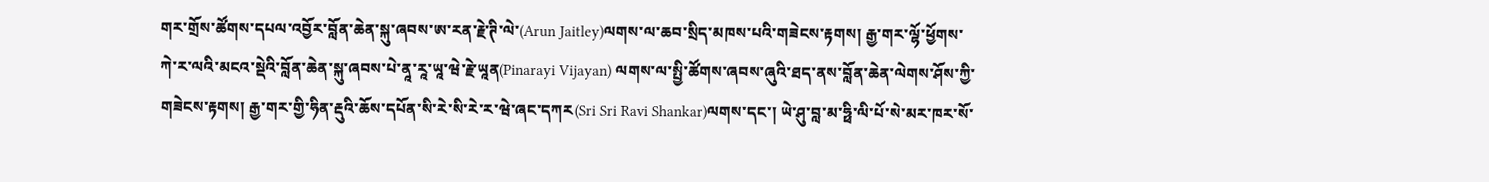གར་གྲོས་ཚོགས་དཔལ་འབྱོར་བློན་ཆེན་སྐུ་ཞབས་ཨ་རན་རྗེ་ཊི་ལེ་(Arun Jaitley)ལགས་ལ་ཆབ་སྲིད་མཁས་པའི་གཟེངས་རྟགས། རྒྱ་གར་ལྷོ་ཕྱོགས་ཀེ་ར་ལའི་མངའ་སྡེའི་བློན་ཆེན་སྐུ་ཞབས་པེ་ནཱ་རཱ་ཡཱ་ཝེ་རྗེ་ཡཱན(Pinarayi Vijayan) ལགས་ལ་སྤྱི་ཚོགས་ཞབས་ཞུའི་ཐད་ནས་བློན་ཆེན་ལེགས་ཤོས་ཀྱི་གཟེངས་རྟགས། རྒྱ་གར་གྱི་ཧིན་རྡུའི་ཆོས་དཔོན་སི་རེ་སི་རེ་ར་ཝེ་ཞང་དཀར(Sri Sri Ravi Shankar)ལགས་དང་། ཡེ་ཤུ་བླ་མ་ཧྥི་ལི་པོ་སེ་མར་ཁར་སོ་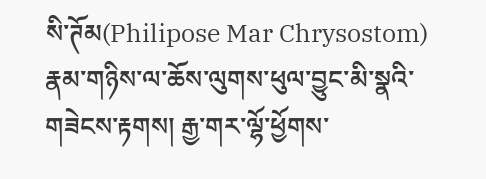སི་ཊོམ(Philipose Mar Chrysostom) རྣམ་གཉིས་ལ་ཆོས་ལུགས་ཕུལ་བྱུང་མི་སྣའི་གཟེངས་རྟགས། རྒྱ་གར་ལྷོ་ཕྱོགས་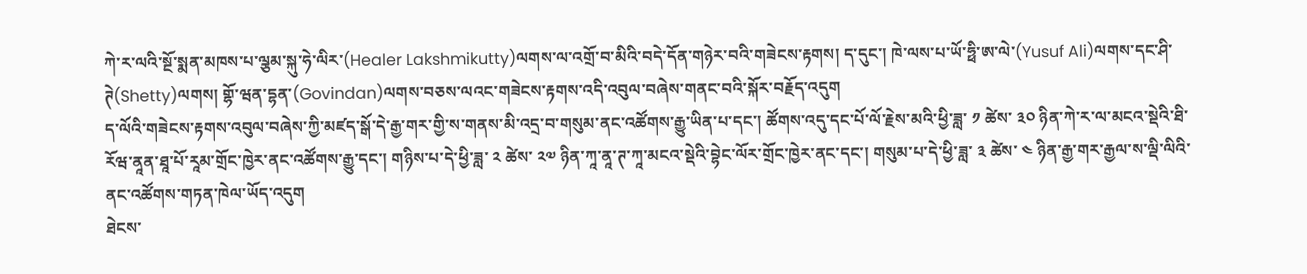ཀེ་ར་ལའི་སྔོ་སྨན་མཁས་པ་ལྕམ་སྐུ་ཧེ་ལིར་(Healer Lakshmikutty)ལགས་ལ་འགྲོ་བ་མིའི་བདེ་དོན་གཉེར་བའི་གཟེངས་རྟགས། ད་དུང་། ཁེ་ལས་པ་ཡོ་ཧྥི་ཨ་ལེ་(Yusuf Ali)ལགས་དང་ཤི་ཊེ(Shetty)ལགས། གྷོ་ཝན་དྷན་(Govindan)ལགས་བཅས་ལའང་གཟེངས་རྟགས་འདི་འབུལ་བཞེས་གནང་བའི་སྐོར་བརྗོད་འདུག
ད་ལོའི་གཟེངས་རྟགས་འབུལ་བཞེས་ཀྱི་མཛད་སྒོ་དེ་རྒྱ་གར་གྱི་ས་གནས་མི་འདྲ་བ་གསུམ་ནང་འཚོགས་རྒྱུ་ཡིན་པ་དང་། ཚོགས་འདུ་དང་པོ་ལོ་རྗེས་མའི་ཕྱི་ཟླ་ ༡ ཚེས་ ༣༠ ཉིན་ཀེ་ར་ལ་མངའ་སྡེའི་ཐི་རོཝ་ནཱན་ཐཱ་པོ་རཱམ་གྲོང་ཁྱེར་ནང་འཚོགས་རྒྱུ་དང་། གཉིས་པ་དེ་ཕྱི་ཟླ་ ༢ ཚེས་ ༢༧ ཉིན་ཀཱ་ནཱ་ཊ་ཀཱ་མངའ་སྡེའི་བྷེང་ལོར་གྲོང་ཁྱེར་ནང་དང་། གསུམ་པ་དེ་ཕྱི་ཟླ་ ༣ ཚེས་ ༤ ཉིན་རྒྱ་གར་རྒྱལ་ས་ལྡི་ལིའི་ནང་འཚོགས་གཏན་ཁེལ་ཡོད་འདུག
ཐེངས་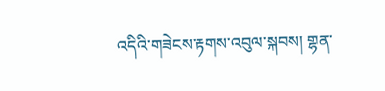འདིའི་གཟེངས་རྟགས་འབུལ་སྐབས། གྷན་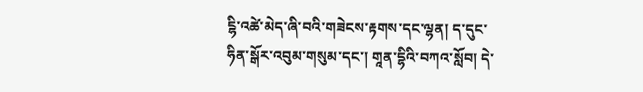ངྷི་འཚེ་མེད་ཞི་བའི་གཟེངས་རྟགས་དང་ལྷན། ད་དུང་ཧིན་སྒོར་འབུམ་གསུམ་དང་། གཱན་དྷིའི་བཀའ་སློབ། དེ་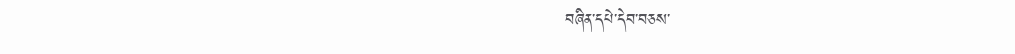བཞིན་དཔེ་དེབ་བཅས་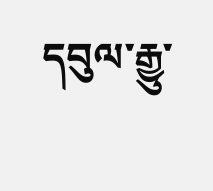དབུལ་རྒྱུ་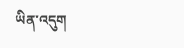ཡིན་འདུག